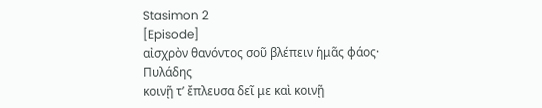Stasimon 2
[Episode]
αἰσχρὸν θανόντος σοῦ βλέπειν ἡμᾶς φάος·
Πυλάδης
κοινῇ τʼ ἔπλευσα δεῖ με καὶ κοινῇ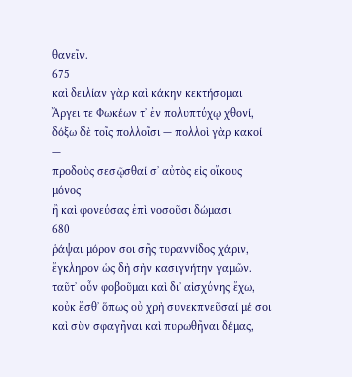θανεῖν.
675
καὶ δειλίαν γὰρ καὶ κάκην κεκτήσομαι
Ἄργει τε Φωκέων τʼ ἐν πολυπτύχῳ χθονί,
δόξω δὲ τοῖς πολλοῖσι — πολλοὶ γὰρ κακοί —
προδοὺς σεσῷσθαί σʼ αὐτὸς εἰς οἴκους μόνος
ἢ καὶ φονεύσας ἐπὶ νοσοῦσι δώμασι
680
ῥάψαι μόρον σοι σῆς τυραννίδος χάριν,
ἔγκληρον ὡς δὴ σὴν κασιγνήτην γαμῶν.
ταῦτʼ οὖν φοβοῦμαι καὶ διʼ αἰσχύνης ἔχω,
κοὐκ ἔσθʼ ὅπως οὐ χρὴ συνεκπνεῦσαί μέ σοι
καὶ σὺν σφαγῆναι καὶ πυρωθῆναι δέμας,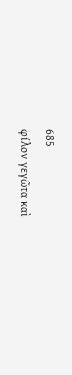685
φίλον γεγῶτα καὶ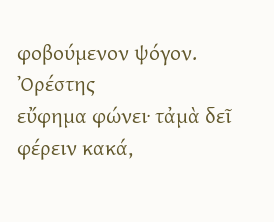φοβούμενον ψόγον.
Ὀρέστης
εὔφημα φώνει· τἀμὰ δεῖ φέρειν κακά,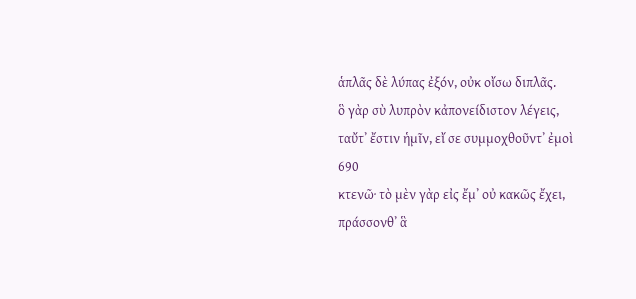ἁπλᾶς δὲ λύπας ἐξόν, οὐκ οἴσω διπλᾶς.
ὃ γὰρ σὺ λυπρὸν κἀπονείδιστον λέγεις,
ταὔτʼ ἔστιν ἡμῖν, εἴ σε συμμοχθοῦντʼ ἐμοὶ
690
κτενῶ· τὸ μὲν γὰρ εἰς ἔμʼ οὐ κακῶς ἔχει,
πράσσονθʼ ἃ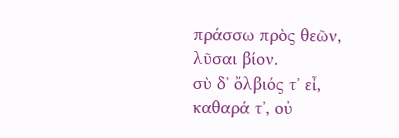πράσσω πρὸς θεῶν, λῦσαι βίον.
σὺ δʼ ὄλβιός τʼ εἶ, καθαρά τʼ, οὐ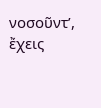νοσοῦντʼ, ἔχεις